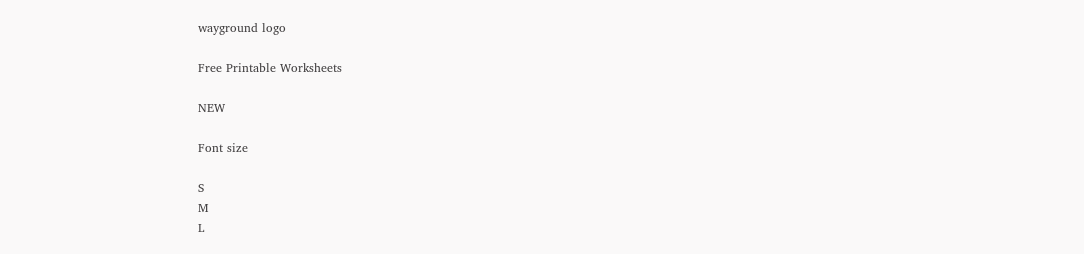wayground logo

Free Printable Worksheets

NEW

Font size

S
M
L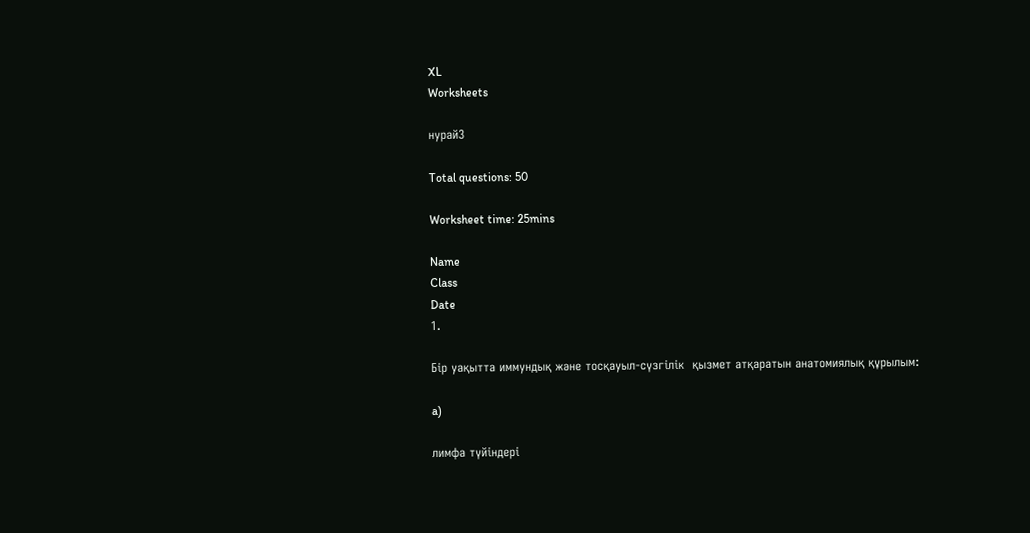XL
Worksheets

нурай3

Total questions: 50

Worksheet time: 25mins

Name
Class
Date
1.

Бiр уақытта иммундық және тосқауыл-сүзгiлiк  қызмет атқаратын анатомиялық құрылым:

a)

лимфа түйiндерi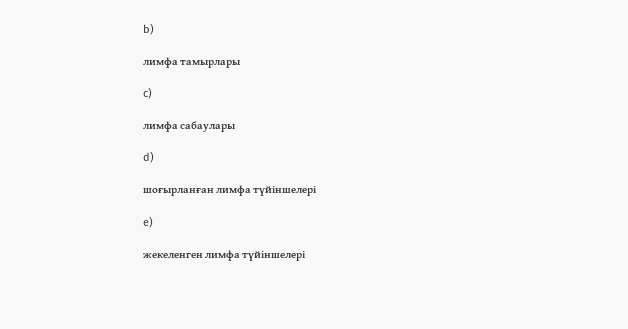b)

лимфа тамырлары

c)

лимфа сабаулары

d)

шоғырланған лимфа түйiншелерi

e)

жекеленген лимфа түйiншелерi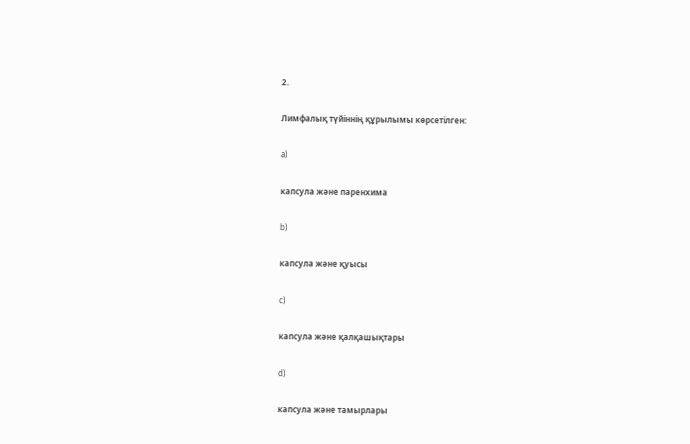2.

Лимфалық түйіннің құрылымы көрсетілген:

a)

капсула және паренхима

b)

капсула және қуысы

c)

капсула және қалқашықтары

d)

капсула және тамырлары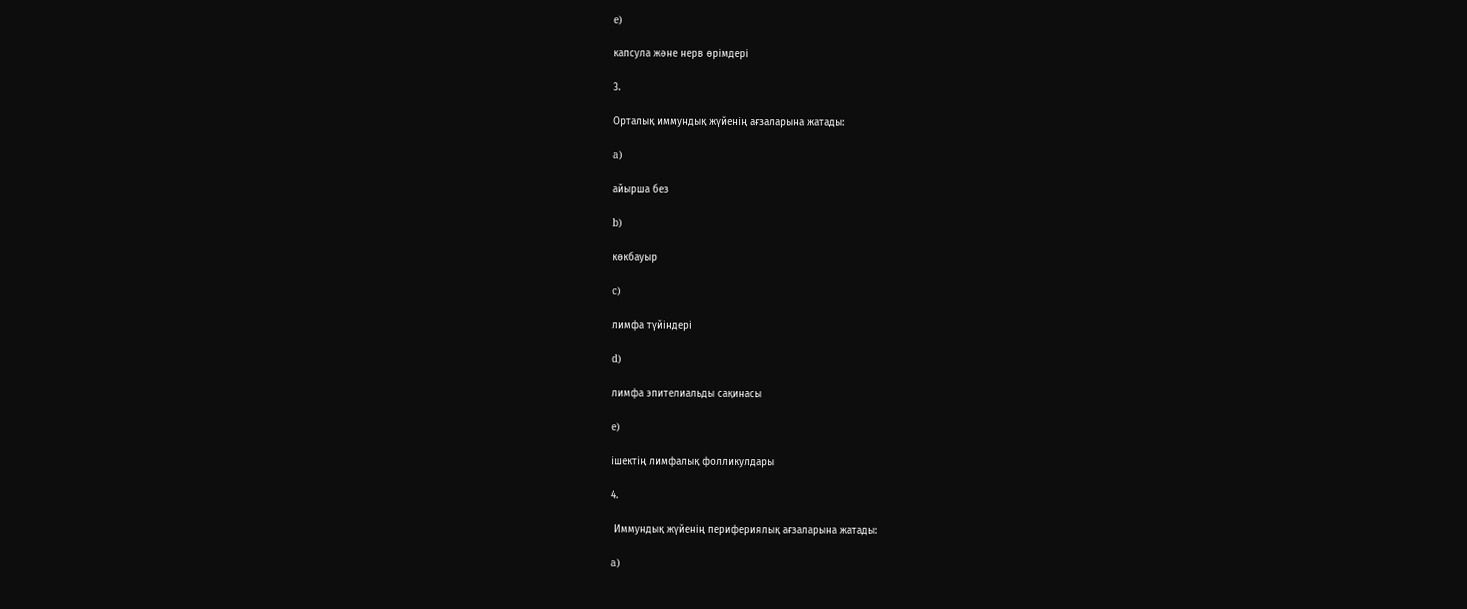e)

капсула және нерв өрімдері

3.

Орталық иммундық жүйенің ағзаларына жатады:

a)

айырша без

b)

көкбауыр

c)

лимфа түйіндері

d)

лимфа эпителиальды сақинасы

e)

ішектің лимфалық фолликулдары

4.

 Иммундық жүйенің перифериялық ағзаларына жатады:

a)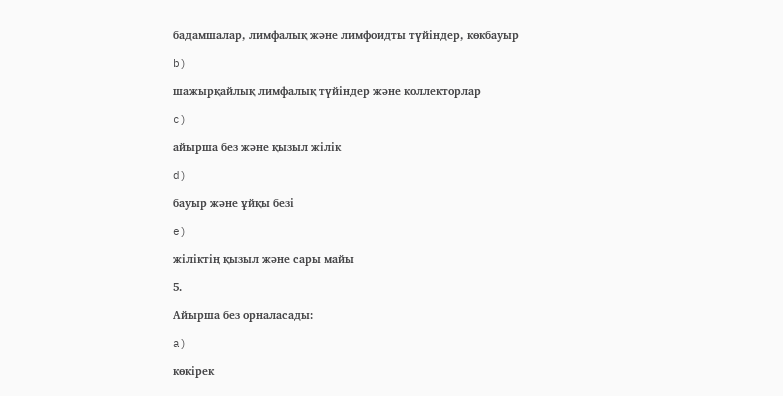бадамшалар, лимфалық және лимфоидты түйіндер, көкбауыр

b)

шажырқайлық лимфалық түйіндер және коллекторлар

c)

айырша без және қызыл жілік

d)

бауыр және ұйқы безі

e)

жіліктің қызыл және сары майы

5.

Айырша без орналасады:

a)

көкірек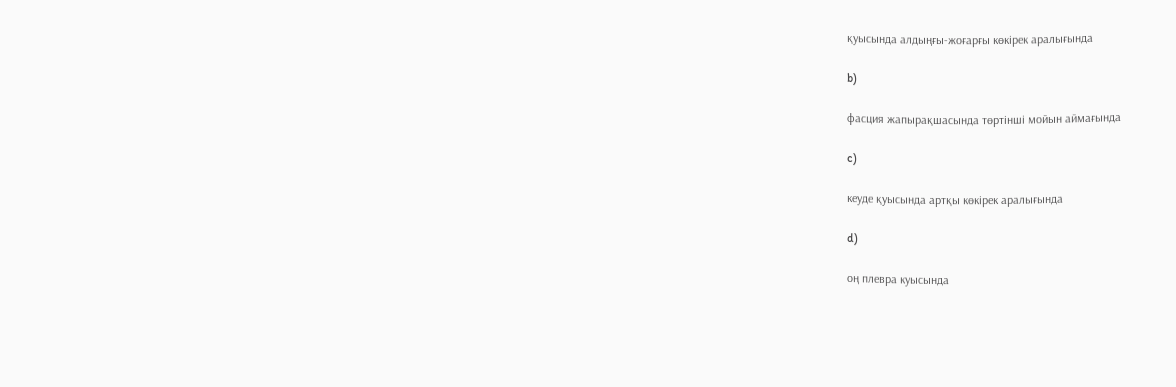қуысында алдыңғы-жоғарғы көкірек аралығында

b)

фасция жапырақшасында төртінші мойын аймағында

c)

кеуде қуысында артқы көкірек аралығында

d)

оң плевра куысында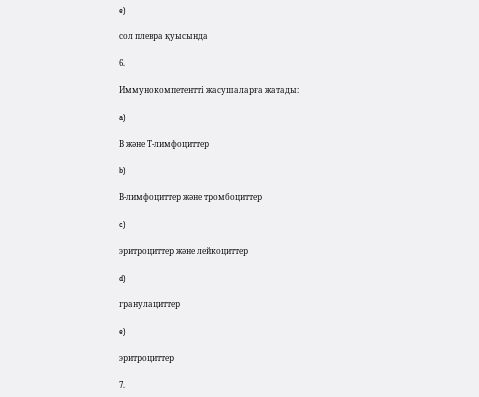e)

сол плевра қуысында

6.

Иммунокомпетентті жасушаларға жатады:

a)

В және Т-лимфоциттер

b)

В-лимфоциттер және тромбоциттер

c)

эритроциттер және лейкоциттер

d)

гранулациттер

e)

эритроциттер

7.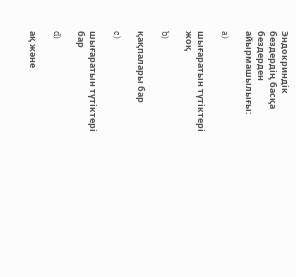Эндокриндік бездердің басқа бездерден айырмашылығы:

a)

шығаратын түтіктері жоқ

b)

қақпалары бар

c)

шығаратын түтіктері бар

d)

ақ және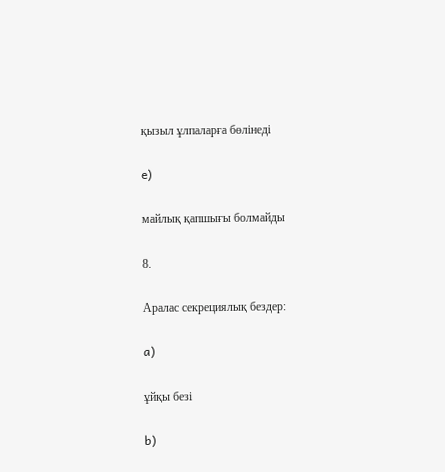қызыл ұлпаларға бөлінеді

e)

майлық қапшығы болмайды

8.

Аралас секрециялық бездер:

a)

ұйқы безі

b)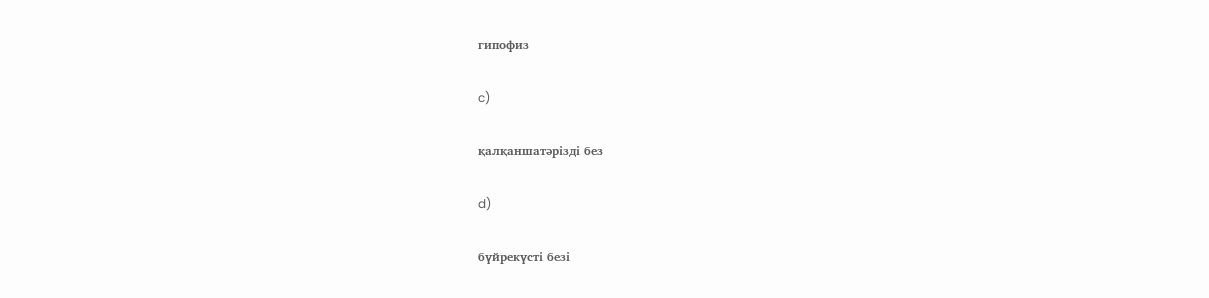гипофиз

c)

қалқаншатәрізді без

d)

бүйрекүсті безі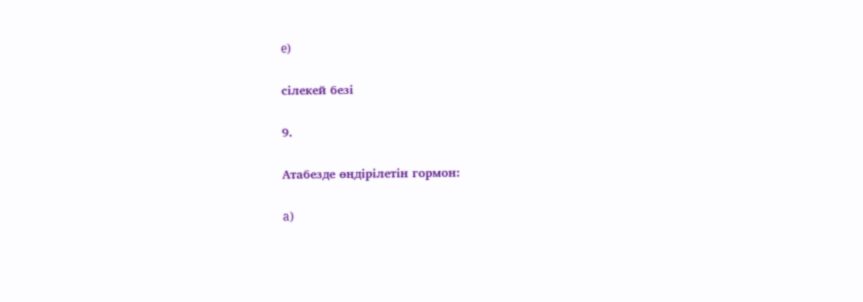e)

сілекей безі

9.

Атабезде өңдірілетін гормон:

a)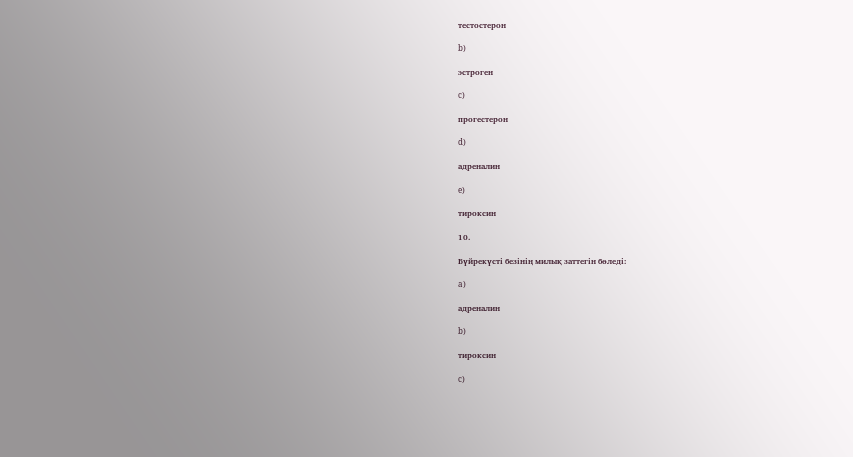тестостерон

b)

эстроген

c)

прогестерон

d)

адреналин

e)

тироксин

10.

Бүйрекүсті безінің милық заттегін бөледі:

a)

адреналин

b)

тироксин

c)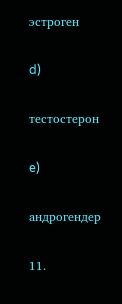эстроген

d)

тестостерон

e)

андрогендер

11.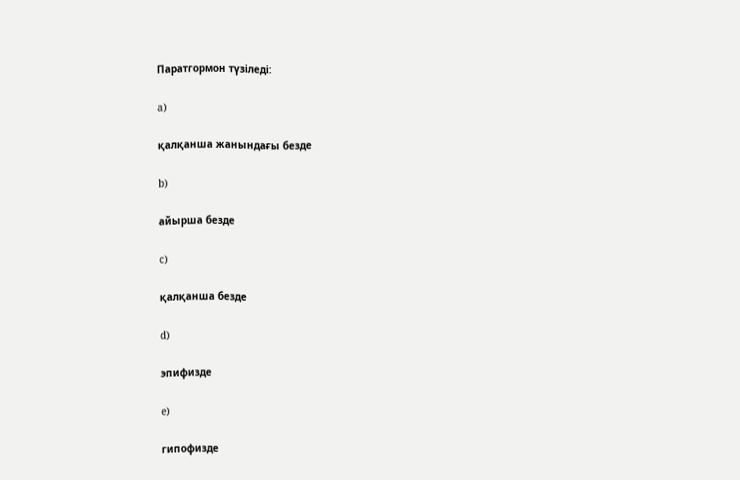Паратгормон түзіледі:

a)

қалқанша жанындағы безде

b)

айырша безде

c)

қалқанша безде

d)

эпифизде

e)

гипофизде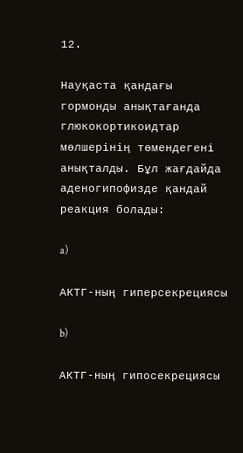12.

Науқаста қандағы гормонды анықтағанда глюкокортикоидтар мөлшерінің төмендегені анықталды. Бұл жағдайда аденогипофизде қандай реакция болады:

a)

АКТГ-ның гиперсекрециясы

b)

АКТГ-ның гипосекрециясы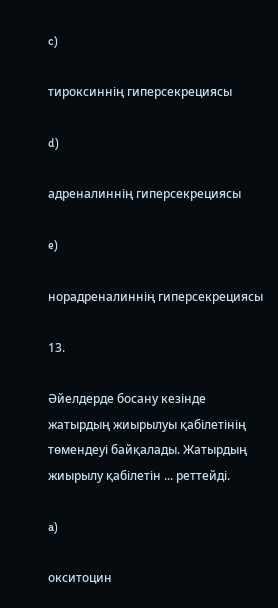c)

тироксиннің гиперсекрециясы

d)

адреналиннің гиперсекрециясы

e)

норадреналиннің гиперсекрециясы

13.

Әйелдерде босану кезінде жатырдың жиырылуы қабілетінің төмендеуі байқалады. Жатырдың жиырылу қабілетін ... реттейді.

a)

окситоцин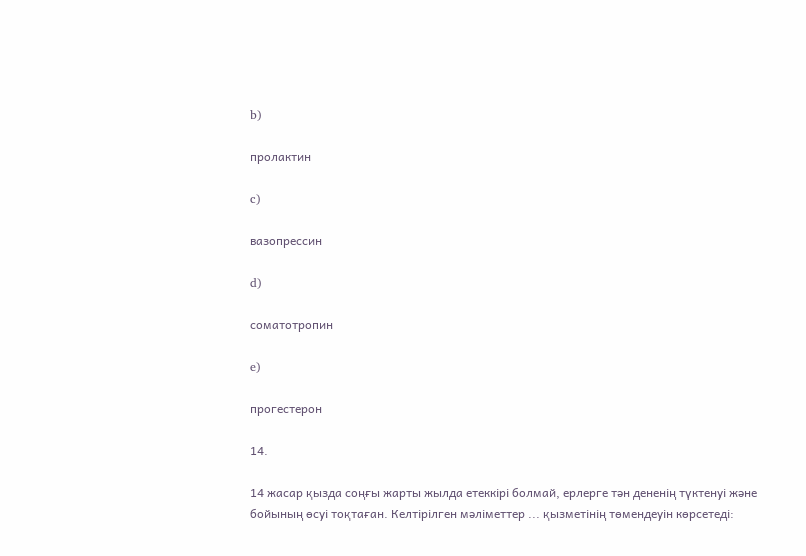b)

пролактин

c)

вазопрессин

d)

соматотропин

e)

прогестерон

14.

14 жасар қызда соңғы жарты жылда етеккірі болмай, ерлерге тән дененің түктенуі және бойының өсуі тоқтаған. Келтірілген мәліметтер ... қызметінің төмендеуін көрсетеді: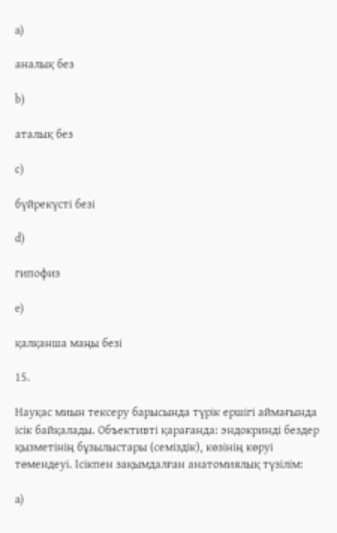a)

аналық без

b)

аталық без

c)

бүйрекүсті безі

d)

гипофиз

e)

қалқанша маңы безі

15.

Науқас миын тексеру барысында түрік ершігі аймағында ісік байқалады. Объективті қарағанда: эндокринді бездер қызметінің бұзылыстары (семіздік), көзінің көруі төмендеуі. Ісікпен зақымдалған анатомиялық түзілім:

a)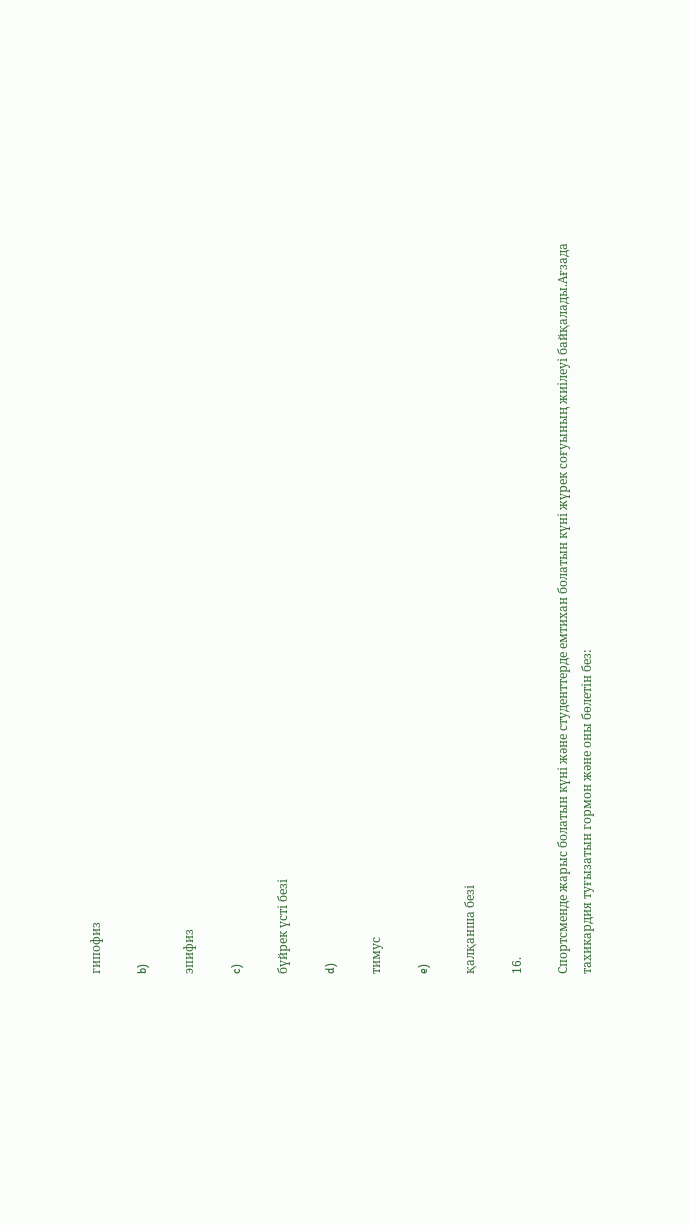гипофиз

b)

эпифиз

c)

бүйрек үсті безі

d)

тимус

e)

қалқанша безі

16.

Спортсменде жарыс болатын күні және студенттерде емтихан болатын күні жүрек соғуының жиілеуі байқалады.Ағзада тахикардия туғызатын гормон және оны бөлетін без: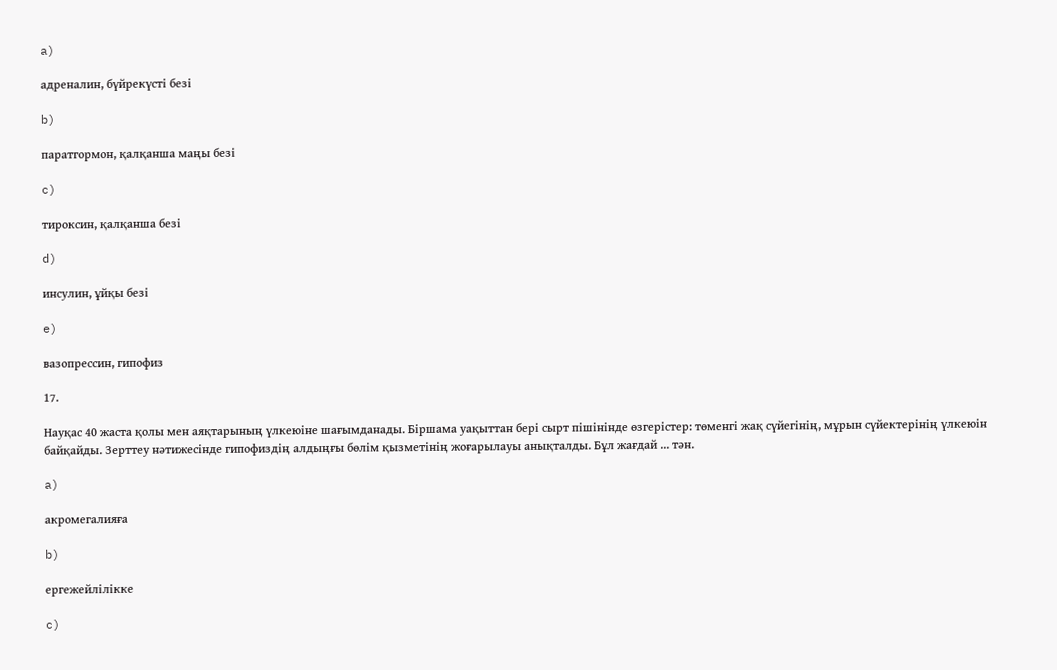a)

адреналин, бүйрекүсті безі

b)

паратгормон, қалқанша маңы безі

c)

тироксин, қалқанша безі

d)

инсулин, ұйқы безі

e)

вазопрессин, гипофиз

17.

Науқас 40 жаста қолы мен аяқтарының үлкеюіне шағымданады. Біршама уақыттан бері сырт пішінінде өзгерістер: төменгі жақ сүйегінің, мұрын сүйектерінің үлкеюін байқайды. Зерттеу нәтижесінде гипофиздің алдыңғы бөлім қызметінің жоғарылауы анықталды. Бұл жағдай ... тән.

a)

акромегалияға

b)

ергежейлілікке

c)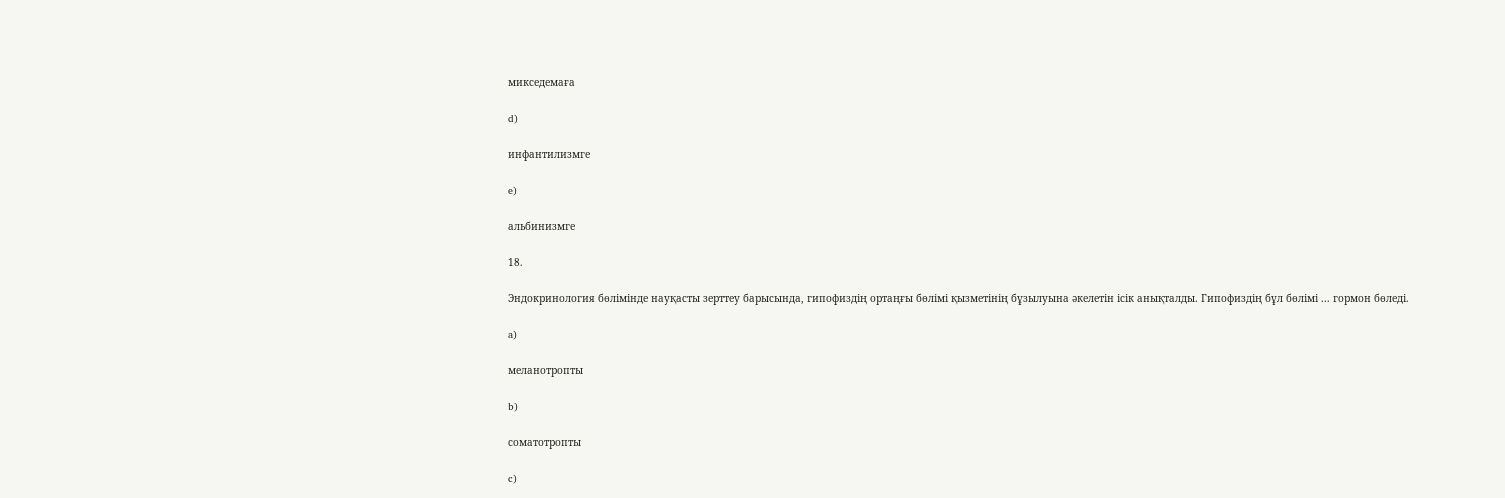микседемаға

d)

инфантилизмге

e)

альбинизмге

18.

Эндокринология бөлімінде науқасты зерттеу барысында, гипофиздің ортаңғы бөлімі қызметінің бұзылуына әкелетін ісік анықталды. Гипофиздің бұл бөлімі ... гормон бөледі.

a)

меланотропты

b)

соматотропты

c)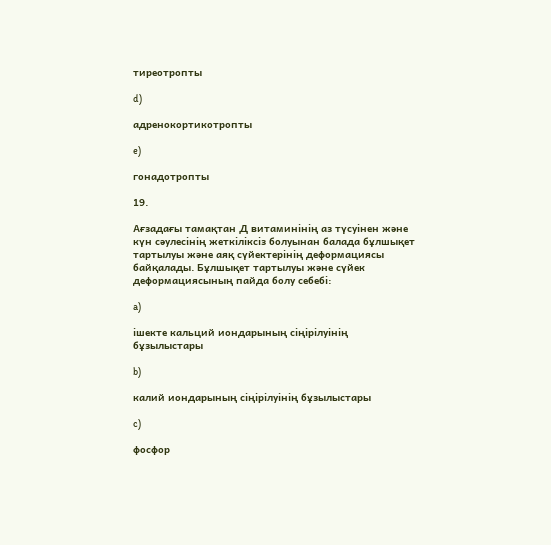тиреотропты

d)

адренокортикотропты

e)

гонадотропты

19.

Ағзадағы тамақтан Д витаминінің аз түсуінен және күн сәулесінің жеткіліксіз болуынан балада бұлшықет тартылуы және аяқ сүйектерінің деформациясы байқалады. Бұлшықет тартылуы және сүйек деформациясының пайда болу себебі:

a)

ішекте кальций иондарының сіңірілуінің бұзылыстары

b)

калий иондарының сіңірілуінің бұзылыстары

c)

фосфор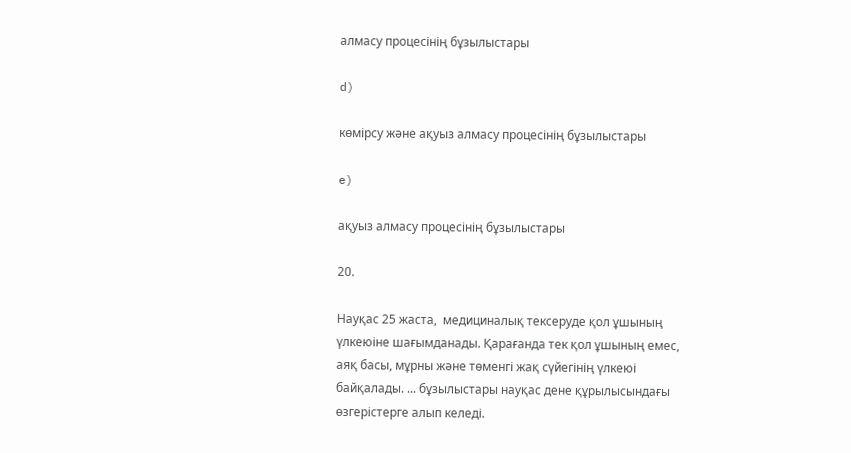алмасу процесінің бұзылыстары

d)

көмірсу және ақуыз алмасу процесінің бұзылыстары

e)

ақуыз алмасу процесінің бұзылыстары

20.

Науқас 25 жаста,  медициналық тексеруде қол ұшының үлкеюіне шағымданады. Қарағанда тек қол ұшының емес, аяқ басы, мұрны және төменгі жақ сүйегінің үлкеюі байқалады. ... бұзылыстары науқас дене құрылысындағы өзгерістерге алып келеді.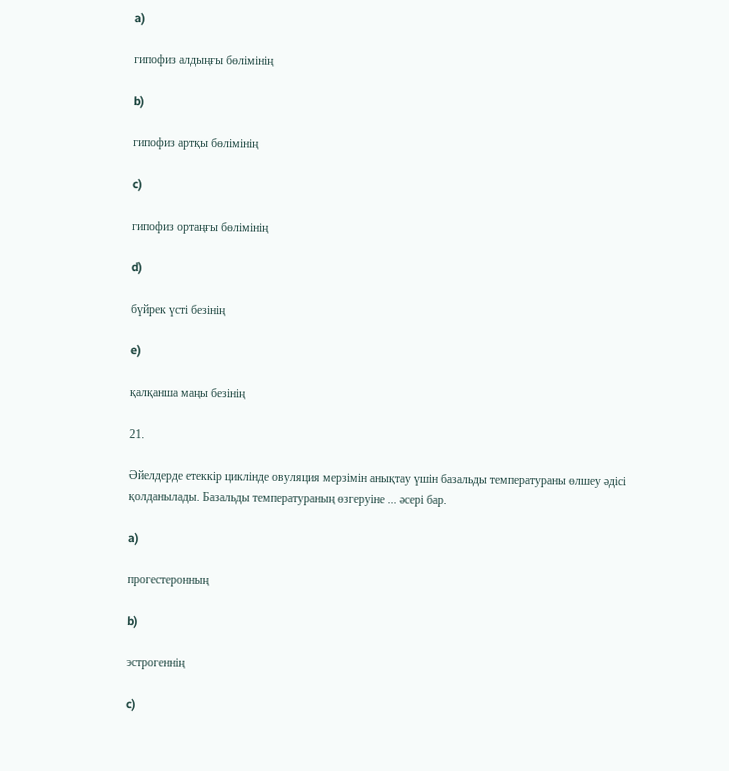a)

гипофиз алдыңғы бөлімінің

b)

гипофиз артқы бөлімінің

c)

гипофиз ортаңғы бөлімінің

d)

бүйрек үсті безінің

e)

қалқанша маңы безінің

21.

Әйелдерде етеккір циклінде овуляция мерзімін анықтау үшін базальды температураны өлшеу әдісі қолданылады. Базальды температураның өзгеруіне ... әсері бар.

a)

прогестеронның

b)

эстрогеннің

c)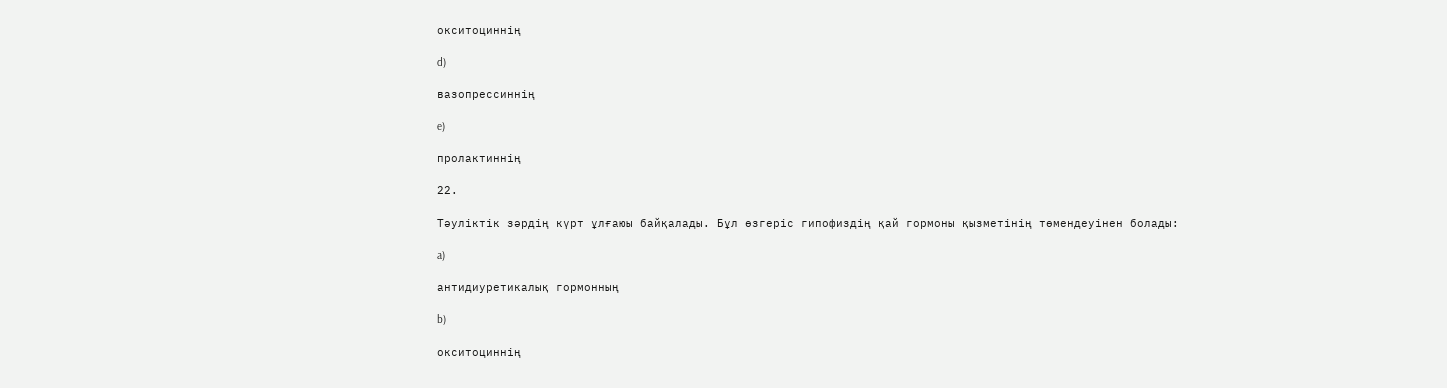окситоциннің

d)

вазопрессиннің

e)

пролактиннің

22.

Тәуліктік зәрдің күрт ұлғаюы байқалады. Бұл өзгеріс гипофиздің қай гормоны қызметінің төмендеуінен болады:

a)

антидиуретикалық гормонның

b)

окситоциннің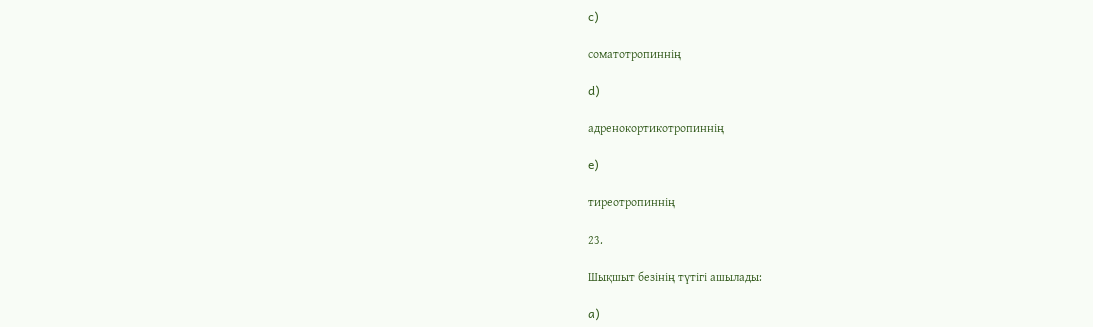c)

соматотропиннің

d)

адренокортикотропиннің

e)

тиреотропиннің

23.

Шықшыт безiнiң түтiгi ашылады:

a)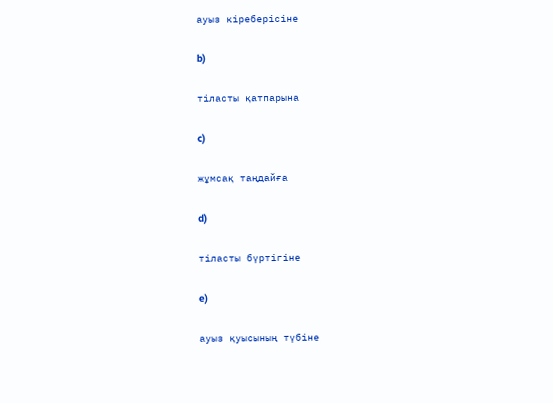ауыз кiреберiсiне

b)

тiласты қатпарына

c)

жұмсақ таңдайға

d)

тiласты бүртiгiне

e)

ауыз қуысының түбiне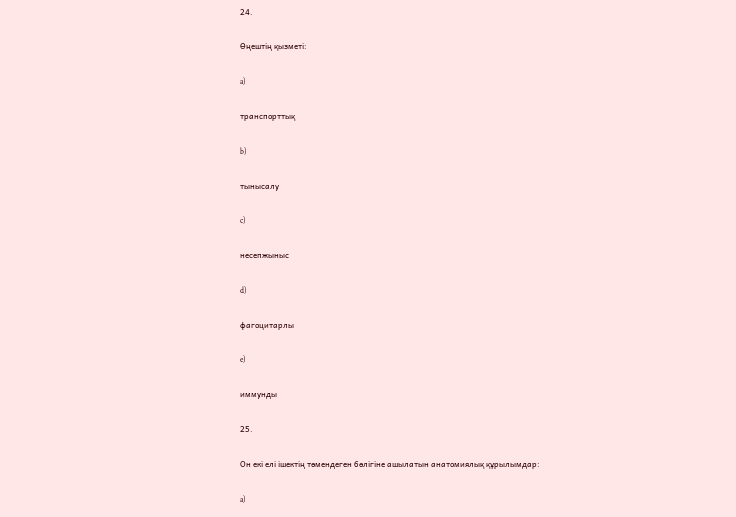24.

Өңештің қызметі:

a)

транспорттық

b)

тынысалу

c)

несепжыныс

d)

фагоцитарлы

e)

иммунды

25.

Он екі елі ішектің төмендеген бөлігіне ашылатын анатомиялық құрылымдар:

a)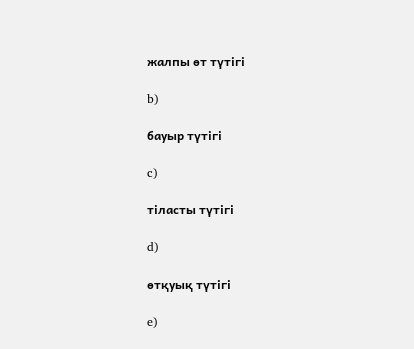жалпы өт түтігі

b)

бауыр түтігі

c)

тіласты түтігі

d)

өтқуық түтігі

e)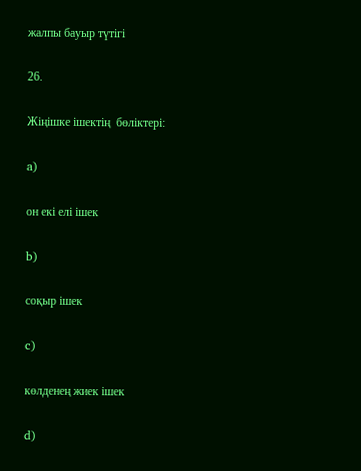жалпы бауыр түтігі

26.

Жіңішке ішектің  бөліктері:

a)

он екі елі ішек

b)

соқыр ішек

c)

көлденең жиек ішек

d)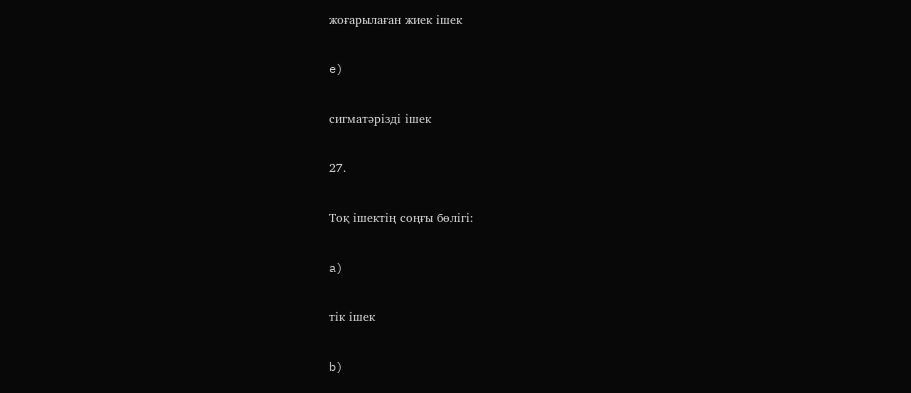жоғарылаған жиек ішек

e)

сигматәрізді ішек

27.

Тоқ ішектің соңғы бөлігі:

a)

тік ішек

b)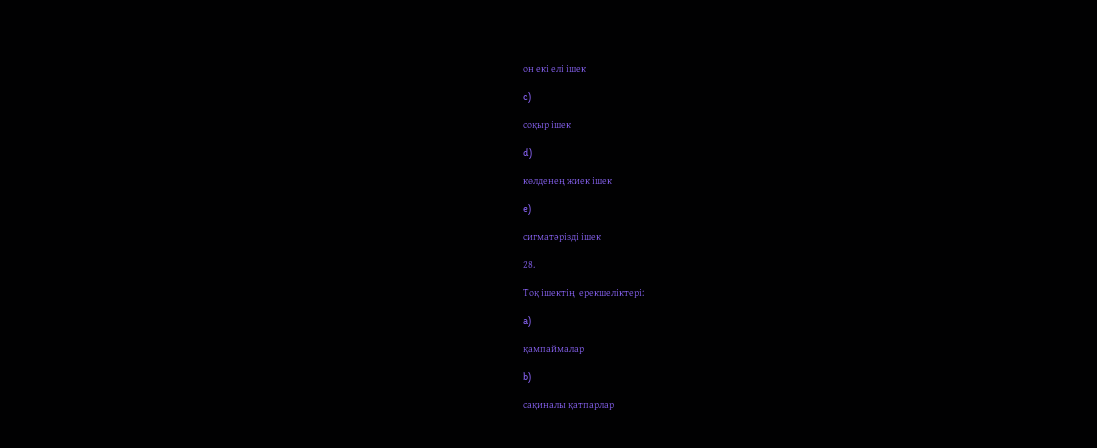он екі елі ішек

c)

соқыр ішек

d)

көлденең жиек ішек

e)

сигматәрізді ішек

28.

Тоқ ішектің  ерекшеліктері:

a)

қампаймалар

b)

сақиналы қатпарлар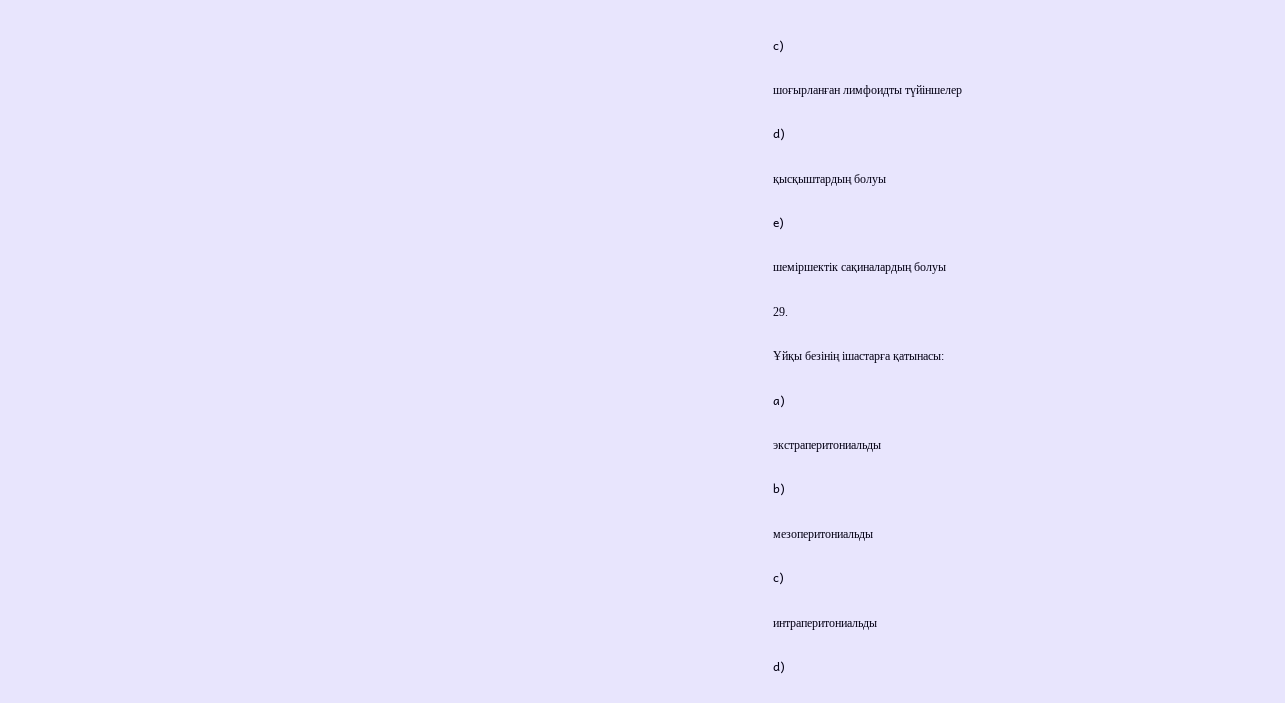c)

шоғырланған лимфоидты түйіншелер

d)

қысқыштардың болуы

e)

шеміршектік сақиналардың болуы

29.

Ұйқы безiнiң iшастарға қатынасы:

a)

экстраперитониальды

b)

мезоперитониальды

c)

интраперитониальды

d)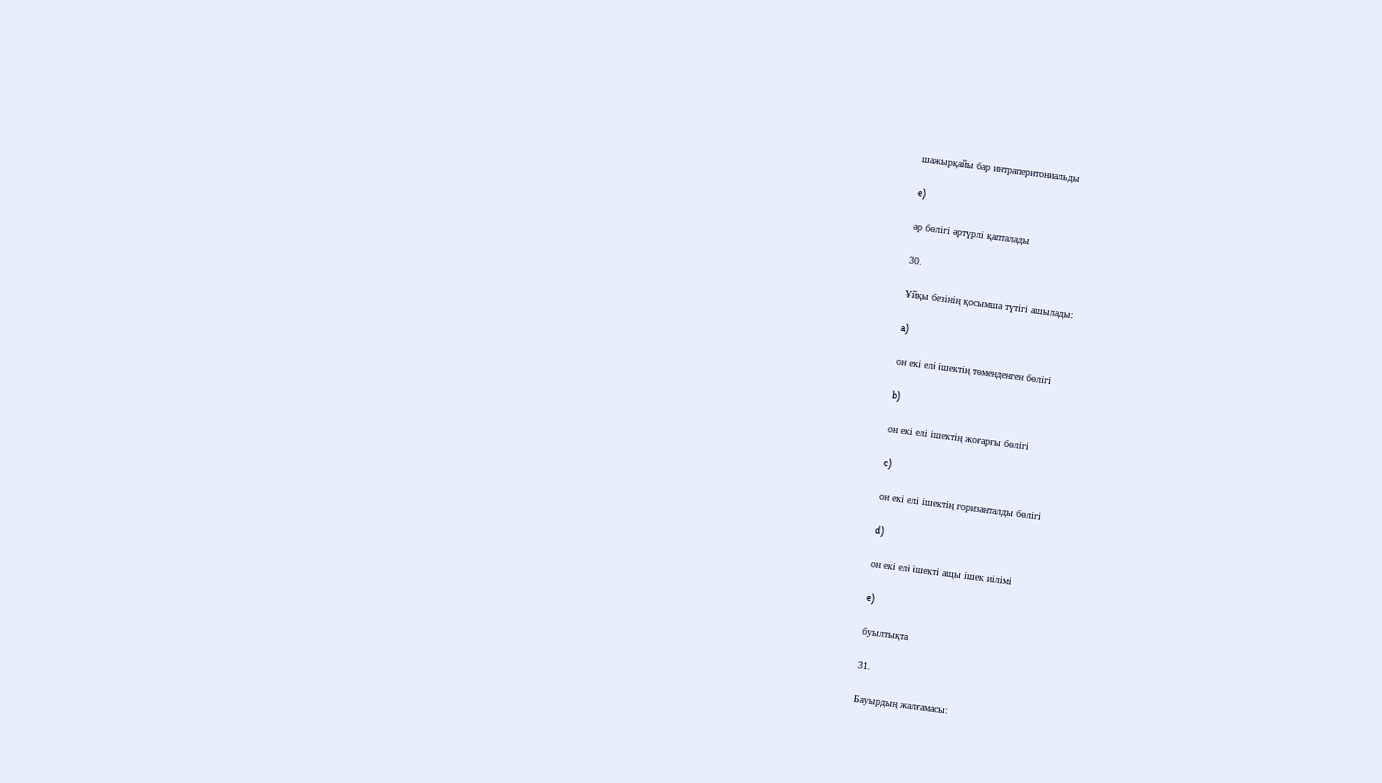шажырқайы бар интраперитониальды

e)

әр бөлiгi әртүрлi қапталады

30.

Ұйқы безiнiң қосымша түтiгi ашылады:

a)

он екi елi iшектiң төменденген бөлігі

b)

он екі елі ішектің жоғарғы бөлігі

c)

он екі елі ішектің горизанталды бөлігі

d)

он екi елi iшектi ащы ішек иілімі

e)

буылтықта

31.

Бауырдың жалғамасы: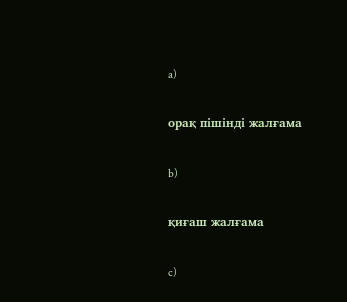a)

орақ пішінді жалғама

b)

қиғаш жалғама

c)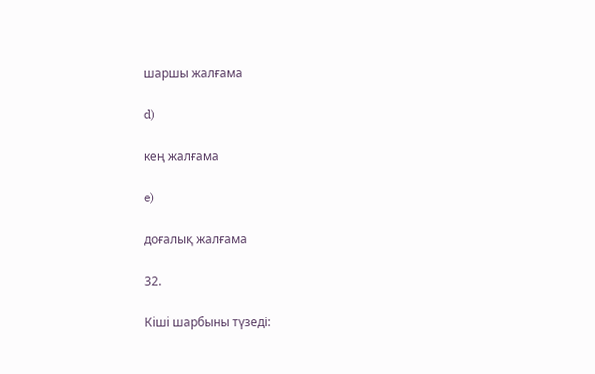шаршы жалғама

d)

кең жалғама

e)

доғалық жалғама

32.

Кiшi шарбыны түзеді: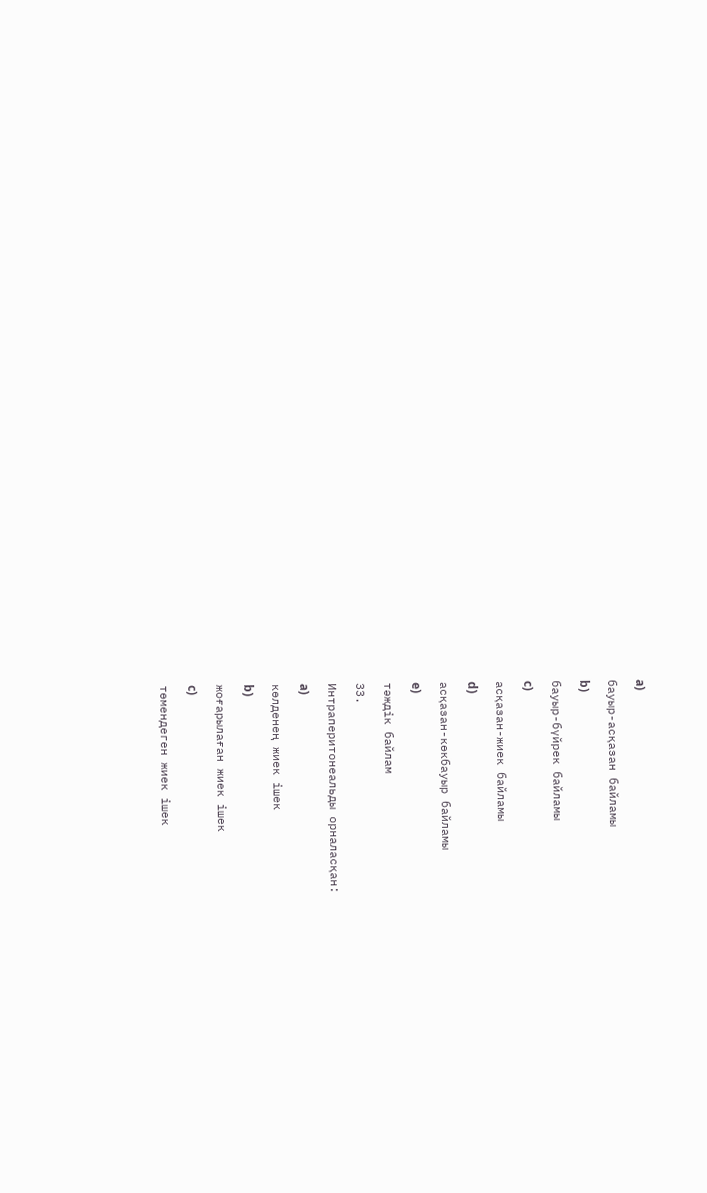a)

бауыр-асқазан байламы

b)

бауыр-бүйрек байламы

c)

асқазан-жиек байламы

d)

асқазан-көкбауыр байламы

e)

тәждiк байлам

33.

Интраперитонеальды орналасқан:

a)

көлденең жиек ішек

b)

жоғарылаған жиек ішек

c)

төмендеген жиек ішек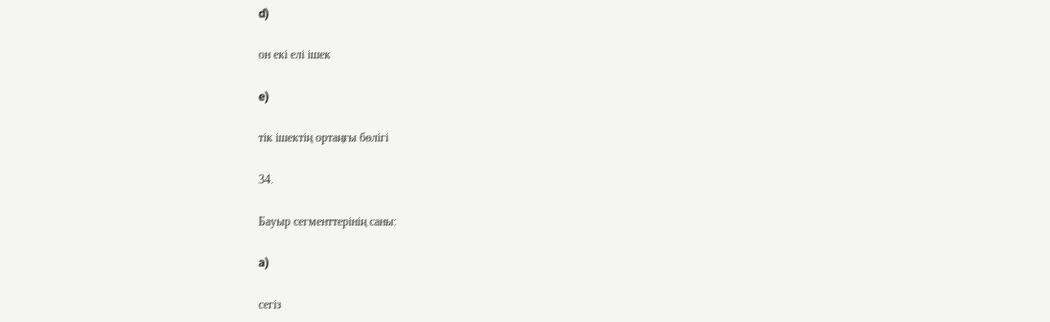d)

он екі елі ішек

e)

тік ішектің ортаңғы бөлігі

34.

Бауыр сегменттерінің саны:

a)

сегіз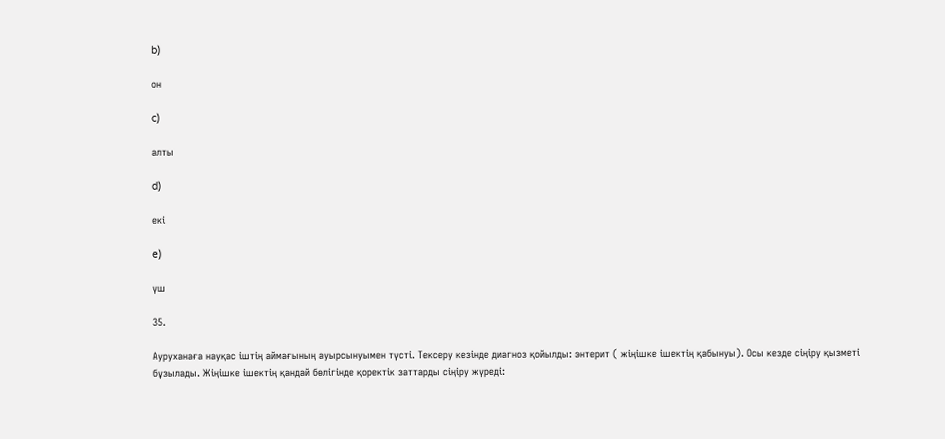b)

он

c)

алты

d)

екі

e)

үш

35.

Ауруханаға науқас іштің аймағының ауырсынуымен түсті. Тексеру кезінде диагноз қойылды: энтерит ( жіңішке ішектің қабынуы). Осы кезде сіңіру қызметі бұзылады. Жіңішке ішектің қандай бөлігінде қоректік заттарды сіңіру жүреді: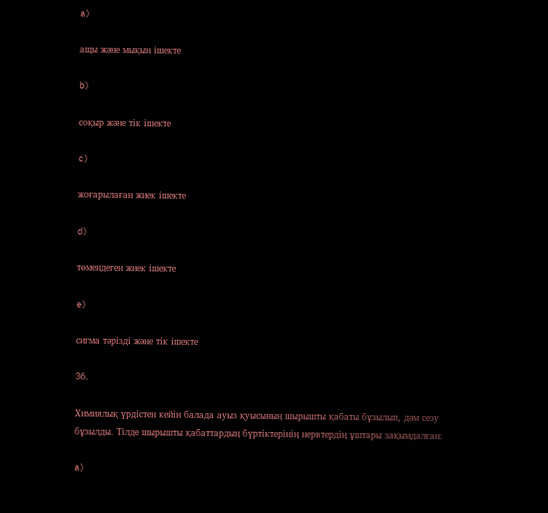a)

ащы және мықын ішекте

b)

соқыр және тік ішекте

c)

жоғарылаған жиек ішекте

d)

төмендеген жиек ішекте

e)

сигма тәрізді және тік ішекте

36.

Химиялық үрдістен кейін балада ауыз қуысының шырышты қабаты бұзылып, дәм сезу бұзылды. Тілде шырышты қабаттардың бүртіктерінің нервтердің ұштары зақымдалған:

a)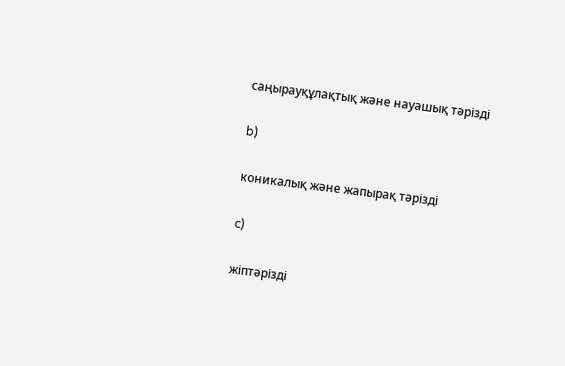саңырауқұлақтық және науашық тәрізді

b)

коникалық және жапырақ тәрізді

c)

жіптәрізді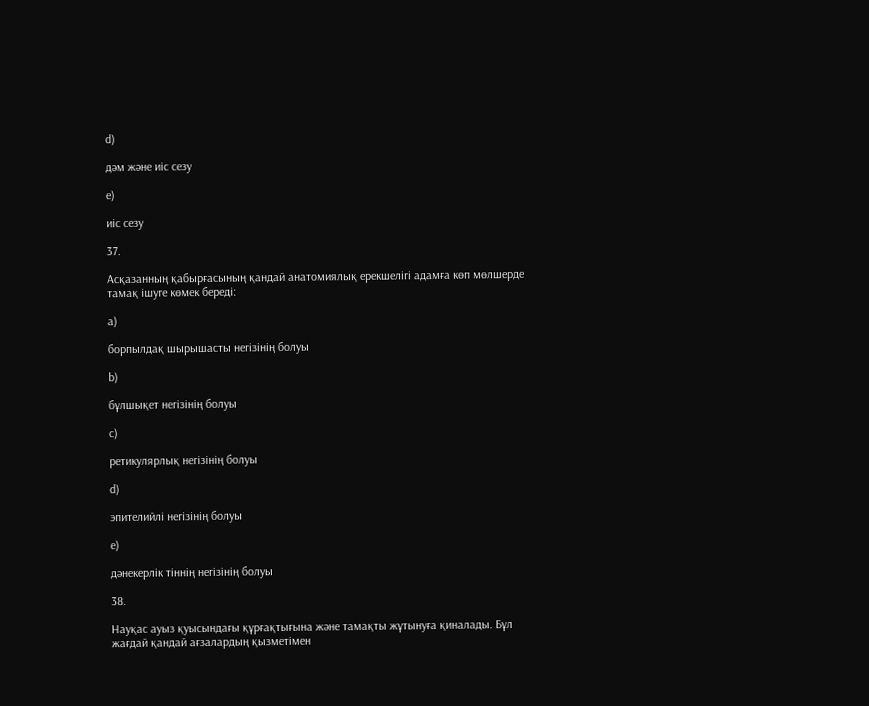d)

дәм және иіс сезу

e)

иіс сезу

37.

Асқазанның қабырғасының қандай анатомиялық ерекшелігі адамға көп мөлшерде тамақ ішуге көмек береді:

a)

борпылдақ шырышасты негізінің болуы

b)

бұлшықет негізінің болуы

c)

ретикулярлық негізінің болуы

d)

эпителийлі негізінің болуы

e)

дәнекерлік тіннің негізінің болуы

38.

Науқас ауыз қуысындағы құрғақтығына және тамақты жұтынуға қиналады. Бұл жағдай қандай ағзалардың қызметімен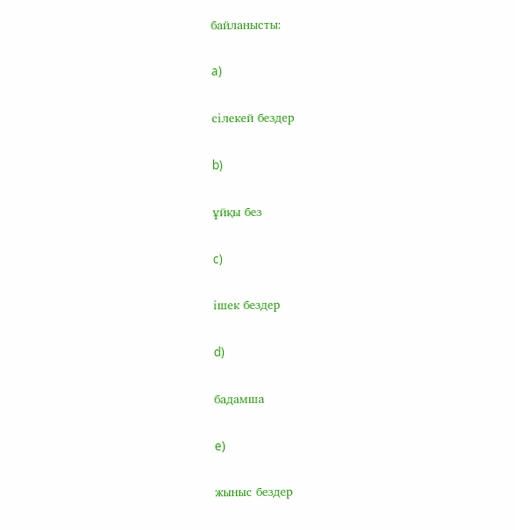байланысты:

a)

сілекей бездер

b)

ұйқы без

c)

ішек бездер

d)

бадамша

e)

жыныс бездер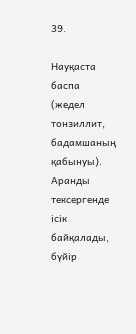39.

Науқаста баспа (жедел тонзиллит, бадамшаның қабынуы). Аранды тексергенде ісік байқалады, бүйір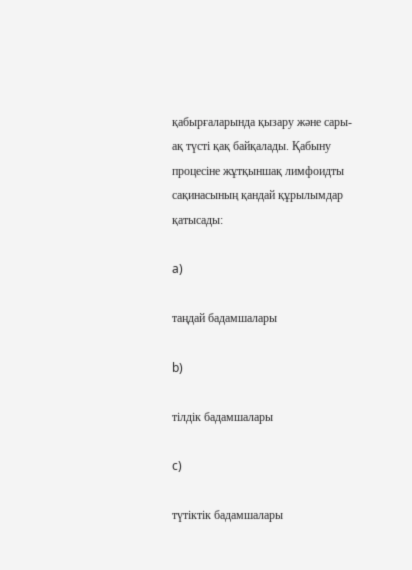қабырғаларында қызару және сары-ақ түсті қақ байқалады. Қабыну процесіне жұтқыншақ лимфоидты сақинасының қандай құрылымдар қатысады:

a)

таңдай бадамшалары

b)

тілдік бадамшалары

c)

түтіктік бадамшалары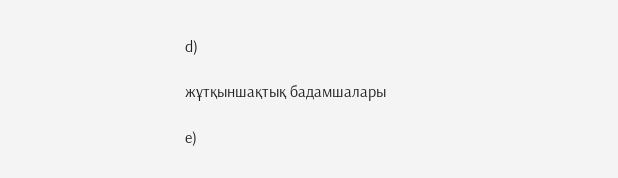d)

жұтқыншақтық бадамшалары

e)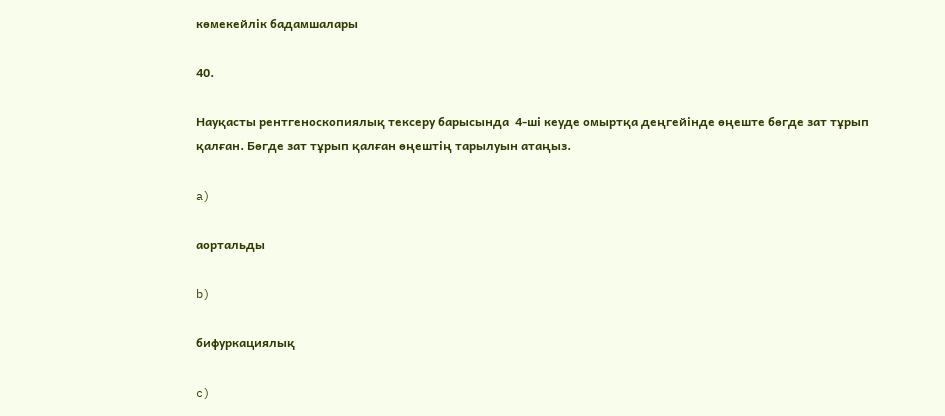көмекейлік бадамшалары

40.

Науқасты рентгеноскопиялық тексеру барысында  4-ші кеуде омыртқа деңгейінде өңеште бөгде зат тұрып қалған. Бөгде зат тұрып қалған өңештің тарылуын атаңыз.

a)

аортальды

b)

бифуркациялық

c)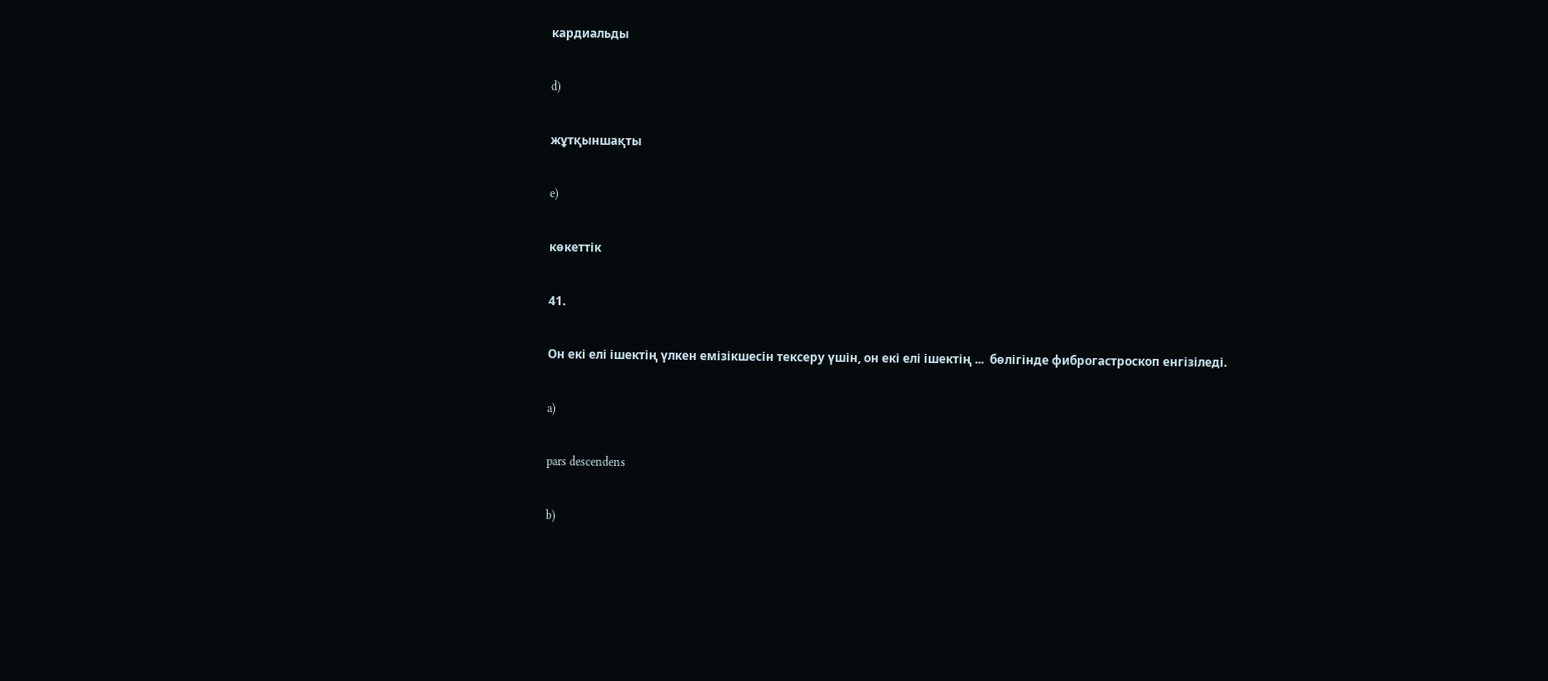кардиальды

d)

жұтқыншақты

e)

көкеттік

41.

Он екі елі ішектің үлкен емізікшесін тексеру үшін, он екі елі ішектің ...  бөлігінде фиброгастроскоп енгізіледі.

a)

pars descendens

b)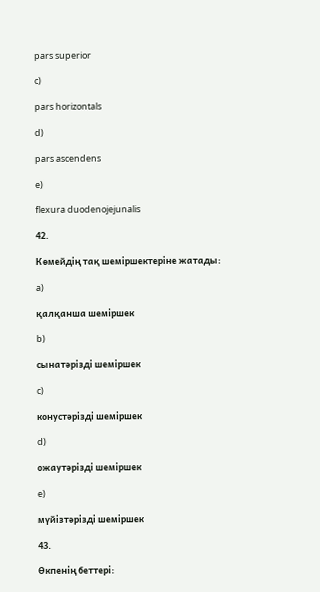pars superior

c)

pars horizontals

d)

pars ascendens

e)

flexura duodenojejunalis

42.

Көмейдің тақ шеміршектеріне жатады:

a)

қалқанша шеміршек

b)

сынатәрізді шеміршек

c)

конустәрізді шеміршек

d)

ожаутәрізді шеміршек

e)

мүйізтәрізді шеміршек

43.

Өкпенің беттері: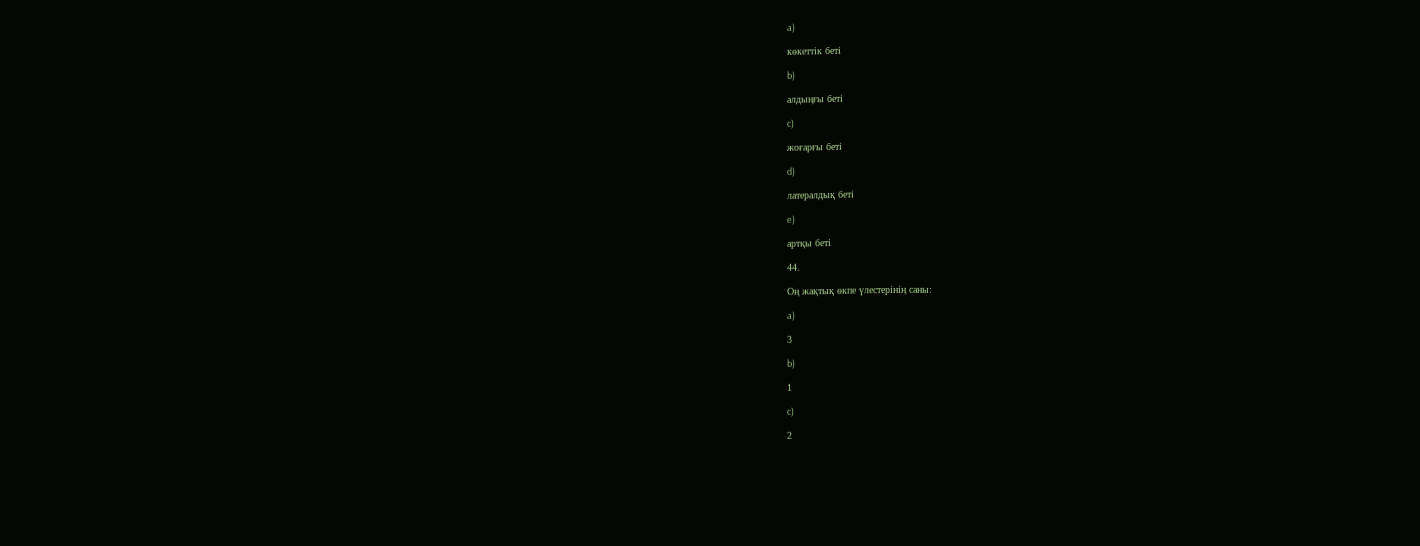a)

көкеттік беті

b)

алдыңғы беті

c)

жоғарғы беті

d)

латералдық беті

e)

артқы беті

44.

Оң жақтық өкпе үлестерінің саны:

a)

3

b)

1

c)

2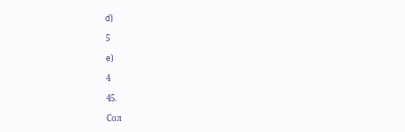d)

5

e)

4

45.

Сол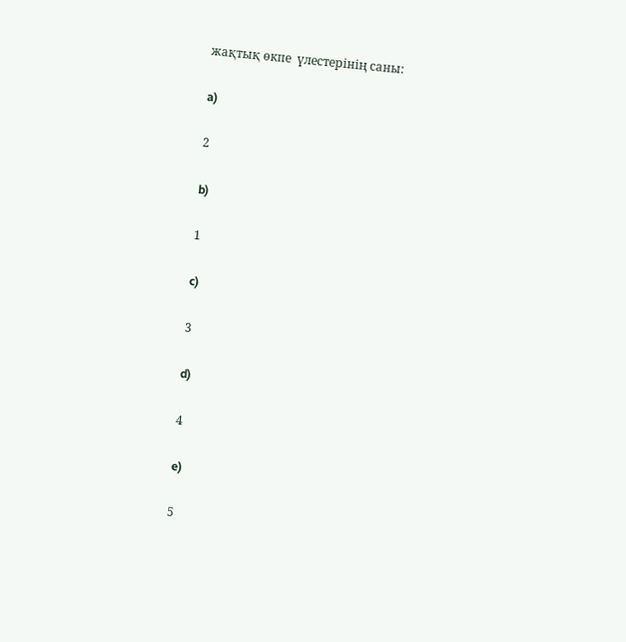жақтық өкпе  үлестерінің саны:

a)

2

b)

1

c)

3

d)

4

e)

5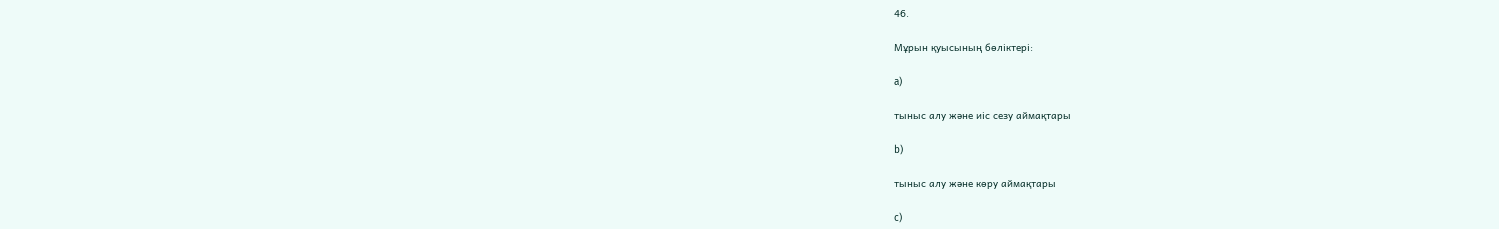46.

Мұрын қуысының бөліктері:

a)

тыныс алу және иіс сезу аймақтары

b)

тыныс алу және көру аймақтары

c)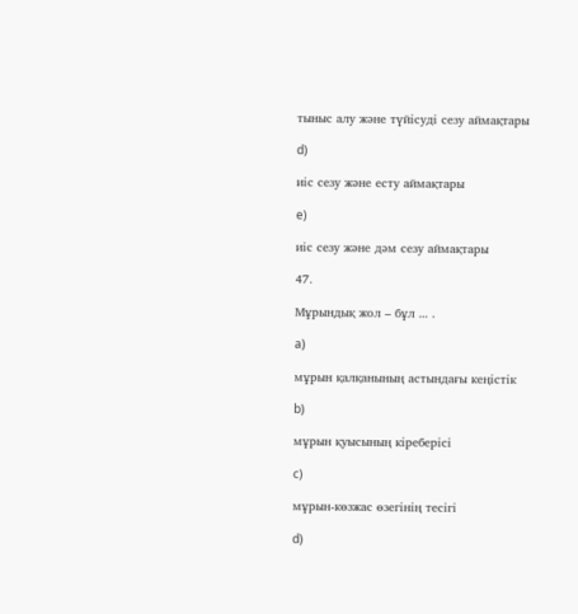тыныс алу және түйісуді сезу аймақтары

d)

иіс сезу және есту аймақтары

e)

иіс сезу және дәм сезу аймақтары

47.

Мұрындық жол – бұл ... .

a)

мұрын қалқанының астындағы кеңістік

b)

мұрын қуысының кіреберісі

c)

мұрын-көзжас өзегінің тесігі

d)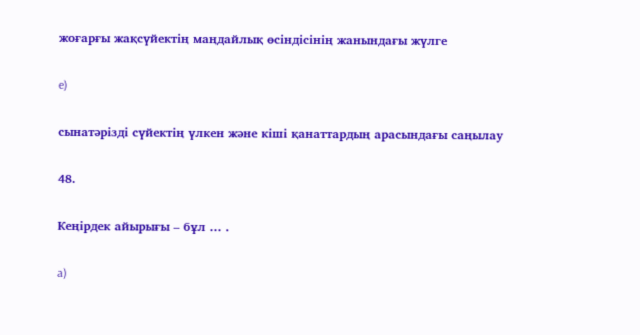жоғарғы жақсүйектің маңдайлық өсіндісінің жанындағы жүлге

e)

сынатәрізді сүйектің үлкен және кіші қанаттардың арасындағы саңылау

48.

Кеңірдек айырығы – бұл … .

a)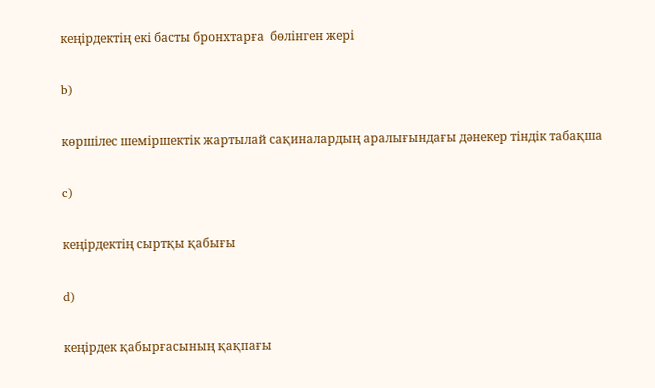кеңірдектің екі басты бронхтарға  бөлінген жері

b)

көршілес шеміршектік жартылай сақиналардың аралығындағы дәнекер тіндік табақша

c)

кеңірдектің сыртқы қабығы

d)

кеңірдек қабырғасының қақпағы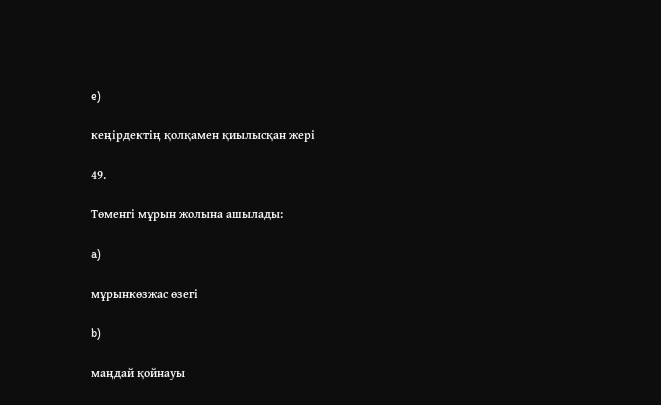e)

кеңірдектің қолқамен қиылысқан жері

49.

Төменгі мұрын жолына ашылады:

a)

мұрынкөзжас өзегі

b)

маңдай қойнауы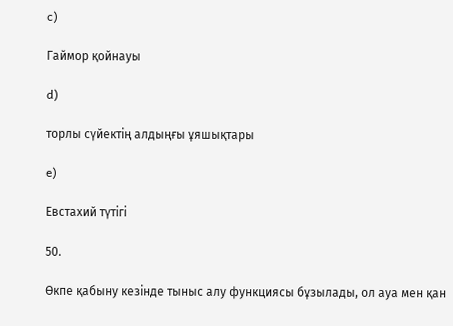c)

Гаймор қойнауы

d)

торлы сүйектің алдыңғы ұяшықтары

e)

Евстахий түтігі

50.

Өкпе қабыну кезінде тыныс алу функциясы бұзылады, ол ауа мен қан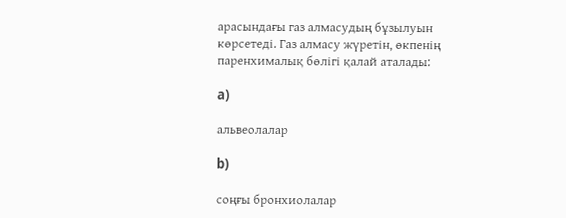арасындағы газ алмасудың бұзылуын көрсетеді. Газ алмасу жүретін, өкпенің паренхималық бөлігі қалай аталады:

a)

альвеолалар

b)

соңғы бронхиолалар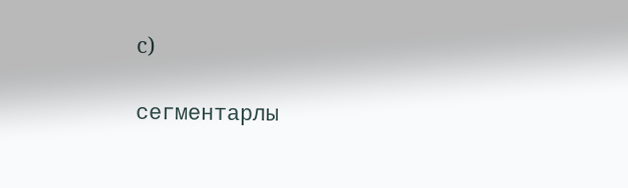c)

сегментарлы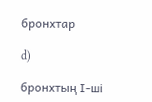бронхтар

d)

бронхтың І-ші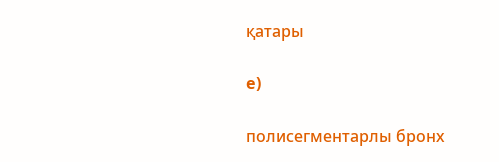қатары

e)

полисегментарлы бронх